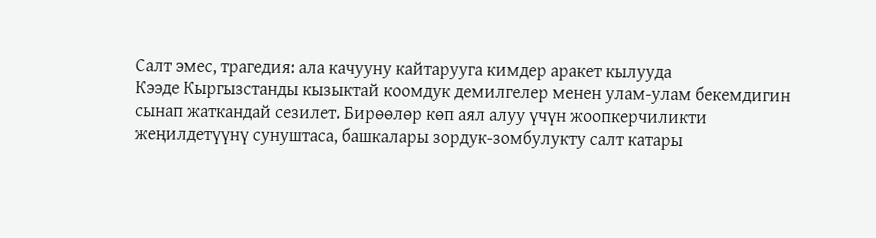Салт эмес, трагедия: ала качууну кайтарууга кимдер аракет кылууда
Кээде Кыргызстанды кызыктай коомдук демилгелер менен улам-улам бекемдигин сынап жаткандай сезилет. Бирөөлөр көп аял алуу үчүн жоопкерчиликти жеңилдетүүнү сунуштаса, башкалары зордук-зомбулукту салт катары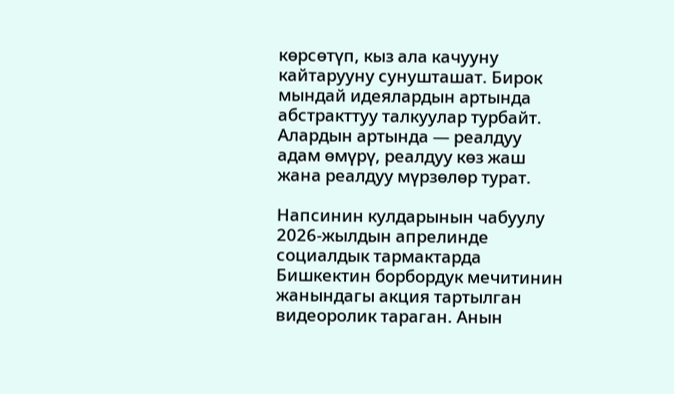көрсөтүп, кыз ала качууну кайтарууну сунушташат. Бирок мындай идеялардын артында абстракттуу талкуулар турбайт. Алардын артында — реалдуу адам өмүрү, реалдуу көз жаш жана реалдуу мүрзөлөр турат.

Напсинин кулдарынын чабуулу
2026-жылдын апрелинде социалдык тармактарда Бишкектин борбордук мечитинин жанындагы акция тартылган видеоролик тараган. Анын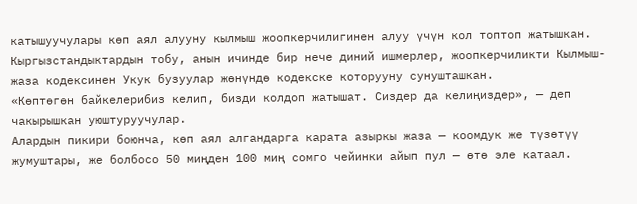катышуучулары көп аял алууну кылмыш жоопкерчилигинен алуу үчүн кол топтоп жатышкан.
Кыргызстандыктардын тобу, анын ичинде бир нече диний ишмерлер, жоопкерчиликти Кылмыш-жаза кодексинен Укук бузуулар жөнүндө кодекске которууну сунушташкан.
«Көптөгөн байкелерибиз келип, бизди колдоп жатышат. Сиздер да келиңиздер», — деп чакырышкан уюштуруучулар.
Алардын пикири боюнча, көп аял алгандарга карата азыркы жаза — коомдук же түзөтүү жумуштары, же болбосо 50 миңден 100 миң сомго чейинки айып пул — өтө эле катаал.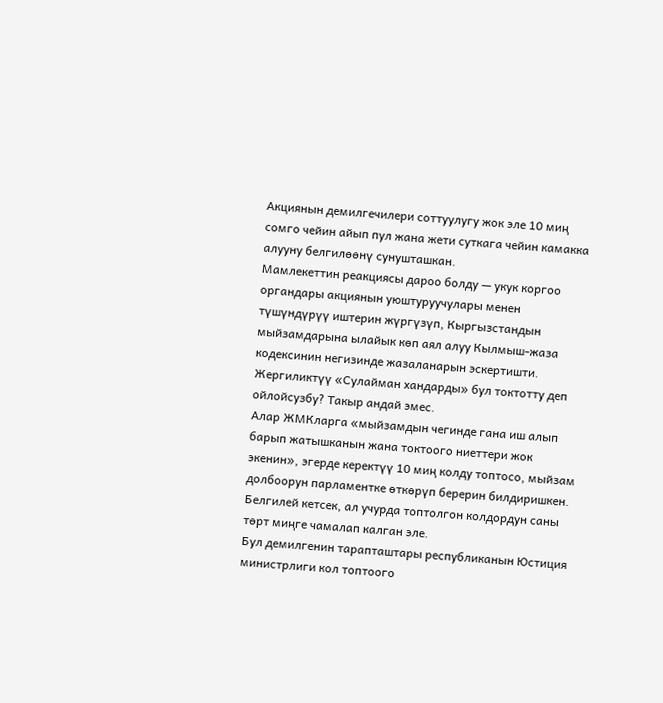Акциянын демилгечилери соттуулугу жок эле 10 миң сомго чейин айып пул жана жети суткага чейин камакка алууну белгилөөнү сунушташкан.
Мамлекеттин реакциясы дароо болду — укук коргоо органдары акциянын уюштуруучулары менен түшүндүрүү иштерин жүргүзүп, Кыргызстандын мыйзамдарына ылайык көп аял алуу Кылмыш-жаза кодексинин негизинде жазаланарын эскертишти.
Жергиликтүү «Сулайман хандарды» бул токтотту деп ойлойсузбу? Такыр андай эмес.
Алар ЖМКларга «мыйзамдын чегинде гана иш алып барып жатышканын жана токтоого ниеттери жок экенин», эгерде керектүү 10 миң колду топтосо, мыйзам долбоорун парламентке өткөрүп берерин билдиришкен. Белгилей кетсек, ал учурда топтолгон колдордун саны төрт миңге чамалап калган эле.
Бул демилгенин тарапташтары республиканын Юстиция министрлиги кол топтоого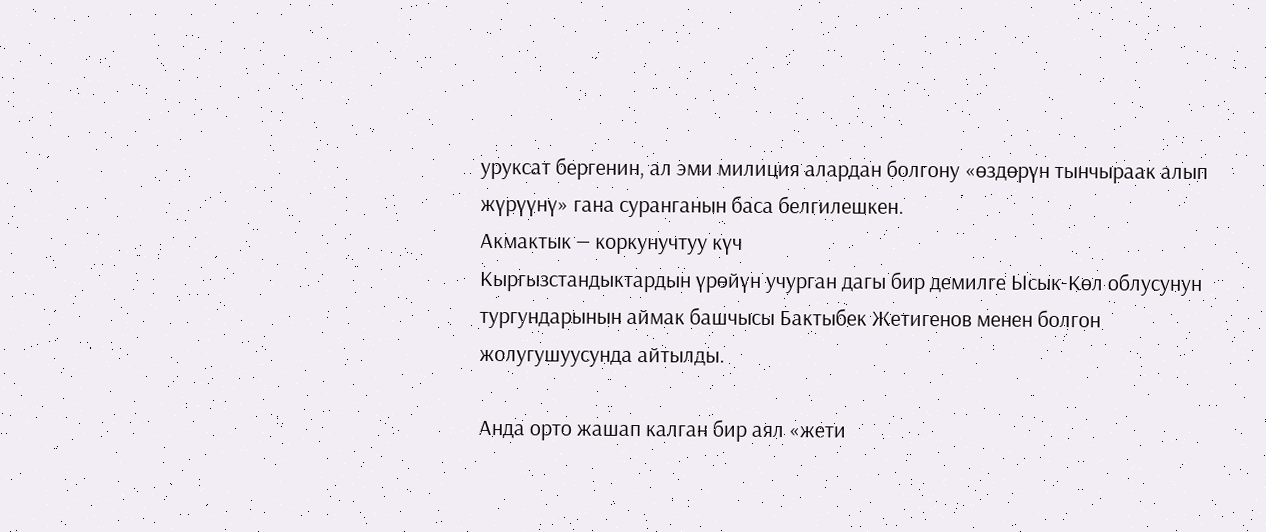уруксат бергенин, ал эми милиция алардан болгону «өздөрүн тынчыраак алып жүрүүнү» гана суранганын баса белгилешкен.
Акмактык — коркунучтуу күч
Кыргызстандыктардын үрөйүн учурган дагы бир демилге Ысык-Көл облусунун тургундарынын аймак башчысы Бактыбек Жетигенов менен болгон жолугушуусунда айтылды.

Анда орто жашап калган бир аял «жети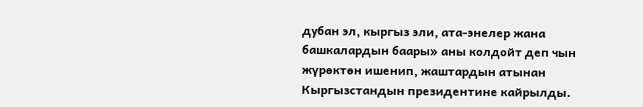дубан эл, кыргыз эли, ата-энелер жана башкалардын баары» аны колдойт деп чын жүрөктөн ишенип, жаштардын атынан Кыргызстандын президентине кайрылды.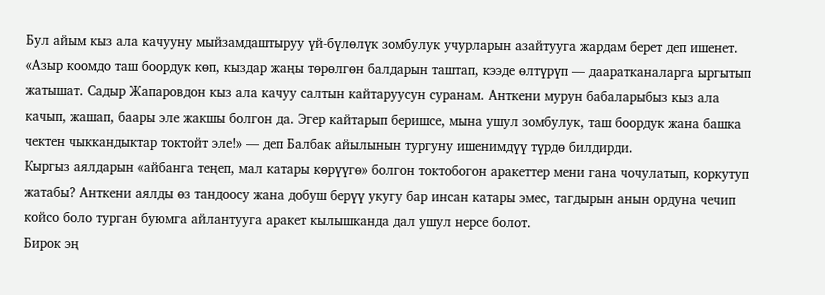Бул айым кыз ала качууну мыйзамдаштыруу үй-бүлөлүк зомбулук учурларын азайтууга жардам берет деп ишенет.
«Азыр коомдо таш боордук көп, кыздар жаңы төрөлгөн балдарын таштап, кээде өлтүрүп — дааратканаларга ыргытып жатышат. Садыр Жапаровдон кыз ала качуу салтын кайтаруусун суранам. Анткени мурун бабаларыбыз кыз ала качып, жашап, баары эле жакшы болгон да. Эгер кайтарып беришсе, мына ушул зомбулук, таш боордук жана башка чектен чыккандыктар токтойт эле!» — деп Балбак айылынын тургуну ишенимдүү түрдө билдирди.
Кыргыз аялдарын «айбанга теңеп, мал катары көрүүгө» болгон токтобогон аракеттер мени гана чочулатып, коркутуп жатабы? Анткени аялды өз тандоосу жана добуш берүү укугу бар инсан катары эмес, тагдырын анын ордуна чечип койсо боло турган буюмга айлантууга аракет кылышканда дал ушул нерсе болот.
Бирок эң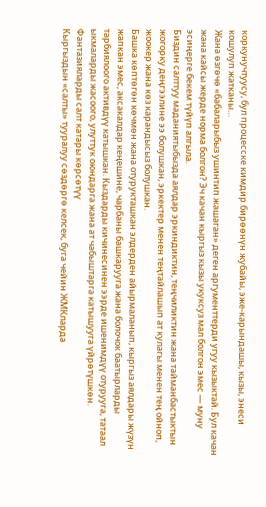коркунучтуусу, бул процесске кимдир бирөөнүн жубайы, эже-карындашы, кызы, энеси кошулуп жатканы…
Жана өзгөчө «бабаларыбыз ушинтип жашаган» деген аргументтерди угуу кызыктай. Бул качан жана кайсы жерде норма болгон? Эч качан кыргыз кызы укуксуз мал болгон эмес — муну эсиңерге бекем түйүп алгыла.
Биздин салттуу маданиятыбызда аялдар эркиндиктин, теңчиликтин жана тайманбастыктын жогорку деңгээлине ээ болушкан, эркектер менен теңтайлашып ат кулагы менен тең ойноп, жоокер жана көз карандысыз болушкан.
Башка көптөгөн көчмөн жана отурукташкан элдерден айырмаланып, кыргыз аялдары жүзүн жапкан эмес, аксакалдар кеңешине, чарбаны башкарууга жана болочок баатырларды тарбиялоого активдүү катышкан. Кыздарды кичинесинен ээрде ишенимдүү отурууга, татаал ыкмаларды жасоого, улуттук оюндарга жана ат чабыштарга катышууга үйрөтүшкөн.
Фантазияларды салт катары көрсөтүү
Кыргыздын «салты» тууралуу сөздөргө келсек, буга чейин ЖМКларда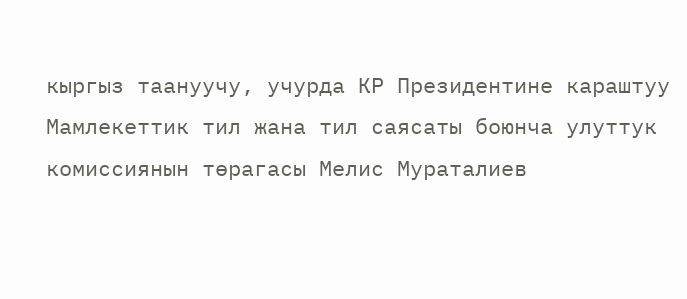кыргыз таануучу, учурда КР Президентине караштуу Мамлекеттик тил жана тил саясаты боюнча улуттук комиссиянын төрагасы Мелис Мураталиев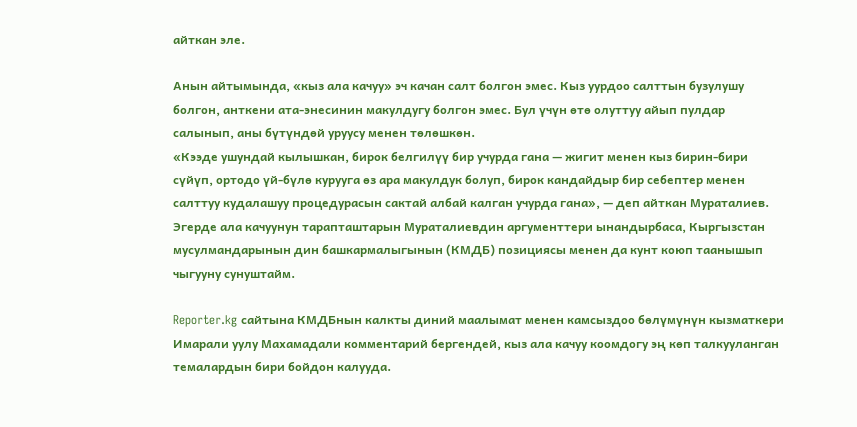айткан эле.

Анын айтымында, «кыз ала качуу» эч качан салт болгон эмес. Кыз уурдоо салттын бузулушу болгон, анткени ата-энесинин макулдугу болгон эмес. Бул үчүн өтө олуттуу айып пулдар салынып, аны бүтүндөй уруусу менен төлөшкөн.
«Кээде ушундай кылышкан, бирок белгилүү бир учурда гана — жигит менен кыз бирин-бири сүйүп, ортодо үй-бүлө курууга өз ара макулдук болуп, бирок кандайдыр бир себептер менен салттуу кудалашуу процедурасын сактай албай калган учурда гана», — деп айткан Мураталиев.
Эгерде ала качуунун тарапташтарын Мураталиевдин аргументтери ынандырбаса, Кыргызстан мусулмандарынын дин башкармалыгынын (КМДБ) позициясы менен да кунт коюп таанышып чыгууну сунуштайм.

Reporter.kg сайтына КМДБнын калкты диний маалымат менен камсыздоо бөлүмүнүн кызматкери Имарали уулу Махамадали комментарий бергендей, кыз ала качуу коомдогу эң көп талкууланган темалардын бири бойдон калууда.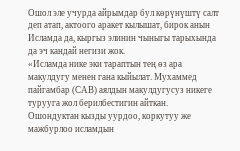Ошол эле учурда айрымдар бул көрүнүштү салт деп атап, актоого аракет кылышат, бирок анын Исламда да, кыргыз элинин чыныгы тарыхында да эч кандай негизи жок.
«Исламда нике эки тараптын тең өз ара макулдугу менен гана кыйылат. Мухаммед пайгамбар (САВ) аялдын макулдугусуз никеге турууга жол берилбестигин айткан. Ошондуктан кызды уурдоо, коркутуу же мажбурлоо исламдын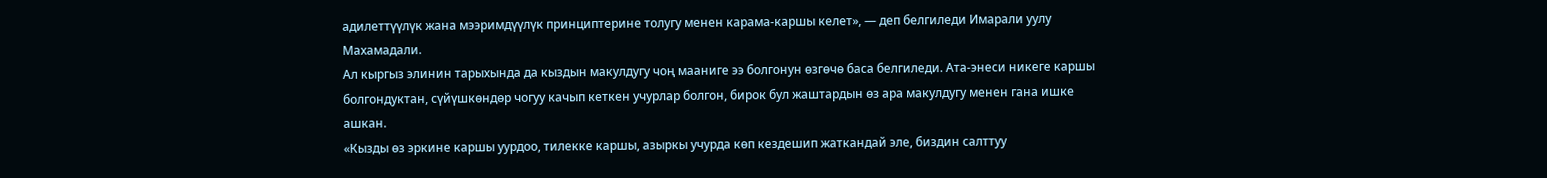адилеттүүлүк жана мээримдүүлүк принциптерине толугу менен карама-каршы келет», — деп белгиледи Имарали уулу Махамадали.
Ал кыргыз элинин тарыхында да кыздын макулдугу чоң мааниге ээ болгонун өзгөчө баса белгиледи. Ата-энеси никеге каршы болгондуктан, сүйүшкөндөр чогуу качып кеткен учурлар болгон, бирок бул жаштардын өз ара макулдугу менен гана ишке ашкан.
«Кызды өз эркине каршы уурдоо, тилекке каршы, азыркы учурда көп кездешип жаткандай эле, биздин салттуу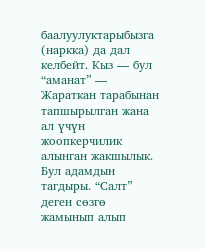баалуулуктарыбызга (наркка) да дал келбейт. Кыз — бул “аманат” — Жараткан тарабынан тапшырылган жана ал үчүн жоопкерчилик алынган жакшылык. Бул адамдын тагдыры. “Салт” деген сөзгө жамынып алып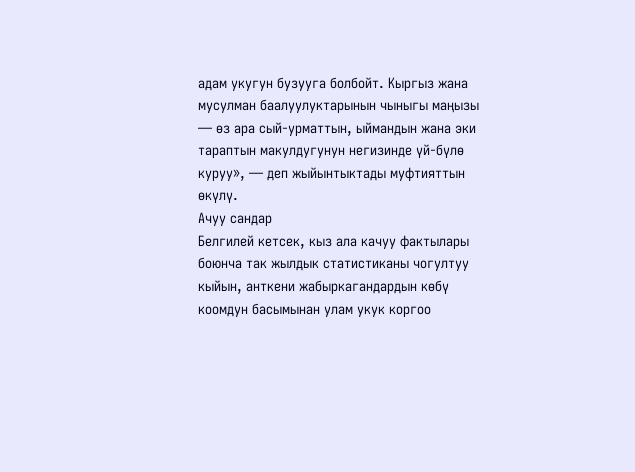адам укугун бузууга болбойт. Кыргыз жана мусулман баалуулуктарынын чыныгы маңызы — өз ара сый-урматтын, ыймандын жана эки тараптын макулдугунун негизинде үй-бүлө куруу», — деп жыйынтыктады муфтияттын өкүлү.
Ачуу сандар
Белгилей кетсек, кыз ала качуу фактылары боюнча так жылдык статистиканы чогултуу кыйын, анткени жабыркагандардын көбү коомдун басымынан улам укук коргоо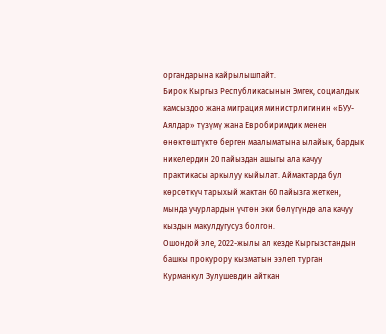органдарына кайрылышпайт.
Бирок Кыргыз Республикасынын Эмгек, социалдык камсыздоо жана миграция министрлигинин «БУУ-Аялдар» түзүмү жана Евробиримдик менен өнөктөштүктө берген маалыматына ылайык, бардык никелердин 20 пайыздан ашыгы ала качуу практикасы аркылуу кыйылат. Аймактарда бул көрсөткүч тарыхый жактан 60 пайызга жеткен, мында учурлардын үчтөн эки бөлүгүндө ала качуу кыздын макулдугусуз болгон.
Ошондой эле, 2022-жылы ал кезде Кыргызстандын башкы прокурору кызматын ээлеп турган Курманкул Зулушевдин айткан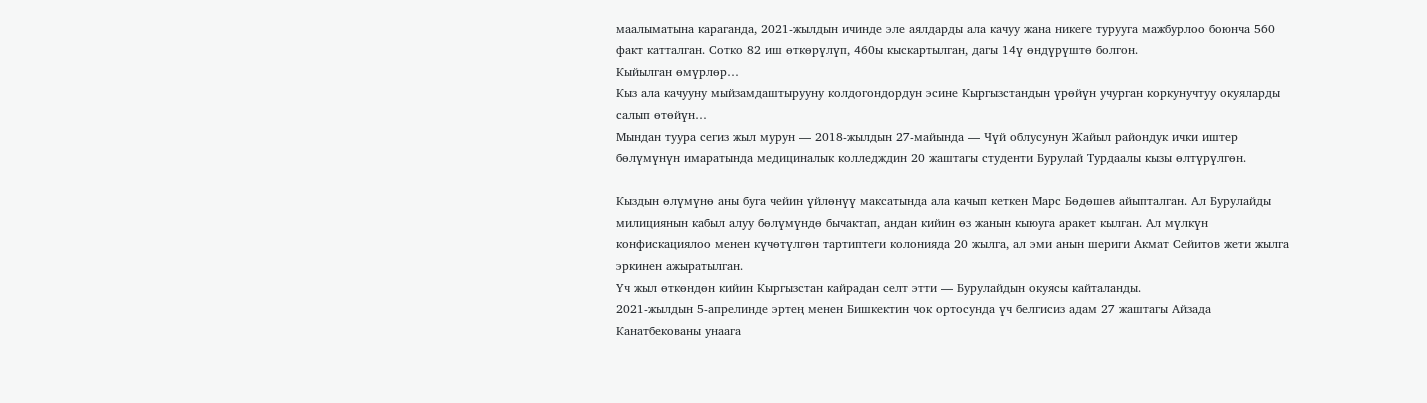маалыматына караганда, 2021-жылдын ичинде эле аялдарды ала качуу жана никеге турууга мажбурлоо боюнча 560 факт катталган. Сотко 82 иш өткөрүлүп, 460ы кыскартылган, дагы 14ү өндүрүштө болгон.
Кыйылган өмүрлөр…
Кыз ала качууну мыйзамдаштырууну колдогондордун эсине Кыргызстандын үрөйүн учурган коркунучтуу окуяларды салып өтөйүн…
Мындан туура сегиз жыл мурун — 2018-жылдын 27-майында — Чүй облусунун Жайыл райондук ички иштер бөлүмүнүн имаратында медициналык колледждин 20 жаштагы студенти Бурулай Турдаалы кызы өлтүрүлгөн.

Кыздын өлүмүнө аны буга чейин үйлөнүү максатында ала качып кеткен Марс Бөдөшев айыпталган. Ал Бурулайды милициянын кабыл алуу бөлүмүндө бычактап, андан кийин өз жанын кыюуга аракет кылган. Ал мүлкүн конфискациялоо менен күчөтүлгөн тартиптеги колонияда 20 жылга, ал эми анын шериги Акмат Сейитов жети жылга эркинен ажыратылган.
Үч жыл өткөндөн кийин Кыргызстан кайрадан селт этти — Бурулайдын окуясы кайталанды.
2021-жылдын 5-апрелинде эртең менен Бишкектин чок ортосунда үч белгисиз адам 27 жаштагы Айзада Канатбекованы унаага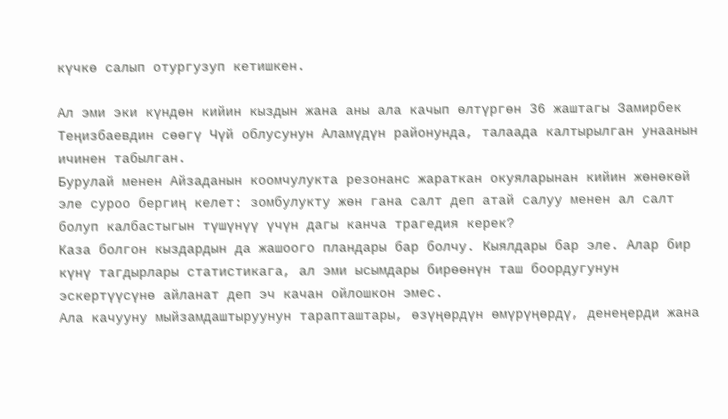күчкө салып отургузуп кетишкен.

Ал эми эки күндөн кийин кыздын жана аны ала качып өлтүргөн 36 жаштагы Замирбек Теңизбаевдин сөөгү Чүй облусунун Аламүдүн районунда, талаада калтырылган унаанын ичинен табылган.
Бурулай менен Айзаданын коомчулукта резонанс жараткан окуяларынан кийин жөнөкөй эле суроо бергиң келет: зомбулукту жөн гана салт деп атай салуу менен ал салт болуп калбастыгын түшүнүү үчүн дагы канча трагедия керек?
Каза болгон кыздардын да жашоого пландары бар болчу. Кыялдары бар эле. Алар бир күнү тагдырлары статистикага, ал эми ысымдары бирөөнүн таш боордугунун эскертүүсүнө айланат деп эч качан ойлошкон эмес.
Ала качууну мыйзамдаштыруунун тарапташтары, өзүңөрдүн өмүрүңөрдү, денеңерди жана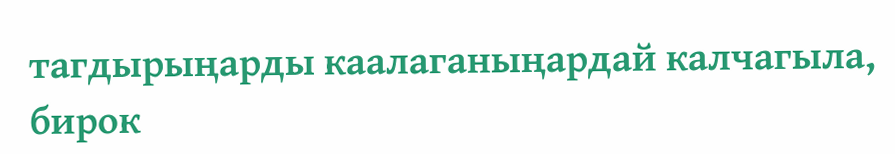тагдырыңарды каалаганыңардай калчагыла, бирок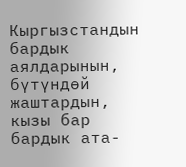Кыргызстандын бардык аялдарынын, бүтүндөй жаштардын, кызы бар бардык ата-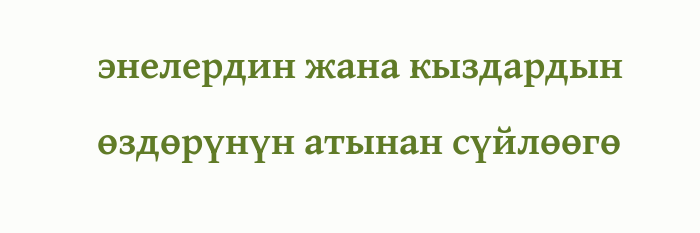энелердин жана кыздардын өздөрүнүн атынан сүйлөөгө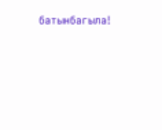батынбагыла!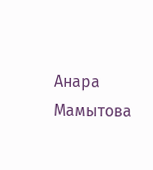Анара Мамытова